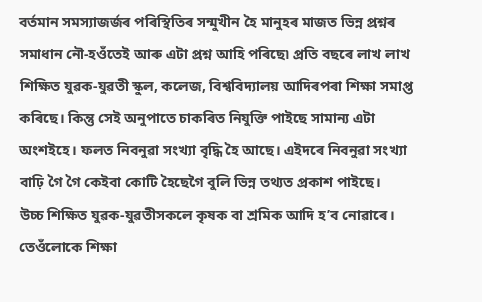বৰ্তমান সমস্যাজৰ্জৰ পৰিস্থিতিৰ সন্মুখীন হৈ মানুহৰ মাজত ভিন্ন প্রশ্নৰ সমাধান নৌ-হওঁতেই আৰু এটা প্ৰশ্ন আহি পৰিছে৷ প্ৰতি বছৰে লাখ লাখ শিক্ষিত যুৱক-যুৱতী স্কুল, কলেজ, বিশ্ববিদ্যালয় আদিৰপৰা শিক্ষা সমাপ্ত কৰিছে। কিন্তু সেই অনুপাতে চাকৰিত নিযুক্তি পাইছে সামান্য এটা অংশইহে। ফলত নিবনুৱা সংখ্যা বৃদ্ধি হৈ আছে। এইদৰে নিবনুৱা সংখ্যা বাঢ়ি গৈ গৈ কেইবা কোটি হৈছেগৈ বুলি ভিন্ন তথ্যত প্ৰকাশ পাইছে।
উচ্চ শিক্ষিত যুৱক-যুৱতীসকলে কৃষক বা শ্রমিক আদি হ’ব নোৱাৰে। তেওঁলোকে শিক্ষা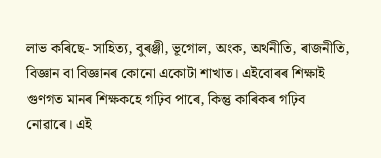লাভ কৰিছে- সাহিত্য, বুৰঞ্জী, ভূগোল, অংক, অর্থনীতি, ৰাজনীতি, বিজ্ঞান বা বিজ্ঞানৰ কোনো একোটা শাখাত। এইবোৰৰ শিক্ষাই গুণগত মানৰ শিক্ষকহে গঢ়িব পাৰে, কিন্তু কাৰিকৰ গঢ়িব নোৱাৰে। এই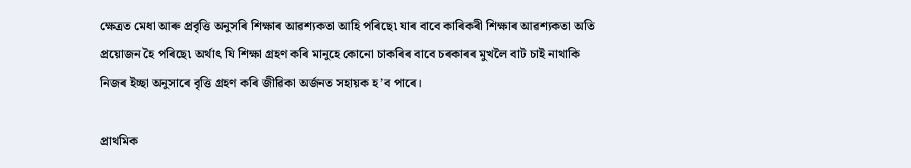ক্ষেত্ৰত মেধা আৰু প্রবৃত্তি অনুসৰি শিক্ষাৰ আৱশ্যকতা আহি পৰিছে৷ যাৰ বাবে কাৰিকৰী শিক্ষাৰ আৱশ্যকতা অতি প্ৰয়োজন হৈ পৰিছে৷ অৰ্থাৎ যি শিক্ষা গ্ৰহণ কৰি মানুহে কোনো চাকৰিৰ বাবে চৰকাৰৰ মুখলৈ বাট চাই নাথাকি নিজৰ ইচ্ছা অনুসাৰে বৃত্তি গ্ৰহণ কৰি জীৱিকা অৰ্জনত সহায়ক হ’ব পাৰে।

প্ৰাথমিক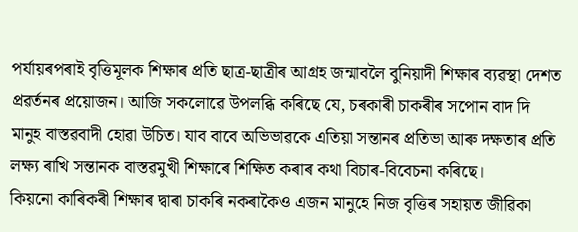পৰ্যায়ৰপৰাই বৃত্তিমূলক শিক্ষাৰ প্ৰতি ছাত্ৰ-ছাত্ৰীৰ আগ্ৰহ জন্মাবলৈ বুনিয়াদী শিক্ষাৰ ব্যৱস্থা দেশত প্ৰৱৰ্তনৰ প্ৰয়োজন। আজি সকলোৱে উপলব্ধি কৰিছে যে, চৰকাৰী চাকৰীৰ সপোন বাদ দি মানুহ বাস্তৱবাদী হোৱা উচিত। যাব বাবে অভিভাৱকে এতিয়া সন্তানৰ প্ৰতিভা আৰু দক্ষতাৰ প্ৰতি লক্ষ্য ৰাখি সন্তানক বাস্তৱমুখী শিক্ষাৰে শিক্ষিত কৰাৰ কথা বিচাৰ-বিবেচনা কৰিছে।
কিয়নো কাৰিকৰী শিক্ষাৰ দ্বাৰা চাকৰি নকৰাকৈও এজন মানুহে নিজ বৃত্তিৰ সহায়ত জীৱিকা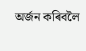অৰ্জন কৰিবলৈ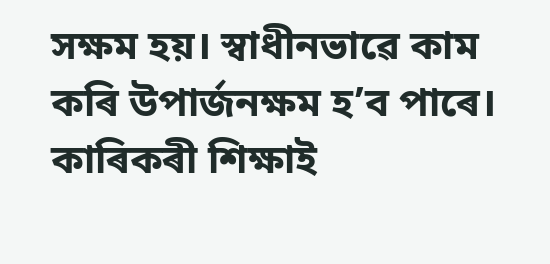সক্ষম হয়। স্বাধীনভাৱে কাম কৰি উপাৰ্জনক্ষম হ’ব পাৰে। কাৰিকৰী শিক্ষাই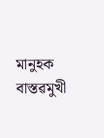মানুহক বাস্তৱমুখী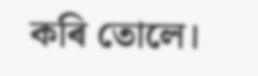কৰি তোলে।